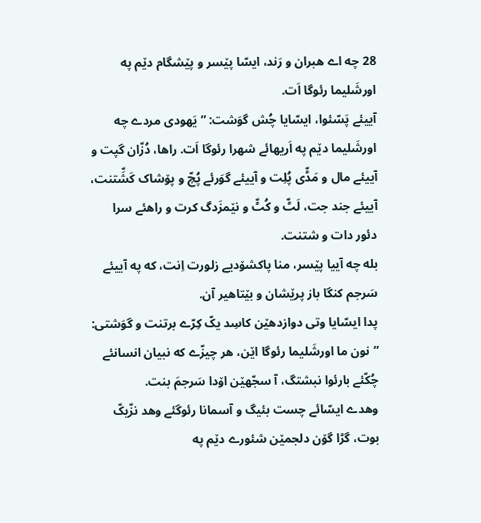28 چه اے هبران و رَند، ایسّا پێسر و پێشگام دێم په اورشَلیما رئوگا اَت.
آییئے پَسّئوا، ایسّایا چُش گوَشت: ”یَهودی مردے چه اورشَلیما دێم په اَریهائے شهرا رئوگا اَت. راها، دُزّان گپت و آییئے مال و مَڈّی پُلِت و آییئے گوَرئے پُچّ و پۆشاک کَشِّتنت، آییئے جند جت، لَٹّ و کُٹّ و نێمزَدگ کرت و راهئے سرا دئور دات و شتنت.
بله چه آییا پێسر، منا پاکشۆدیے زلورت اِنت، که په آییئے سَرجم کنگا باز پرێشان و بێتاهیر آن.
پدا ایسّایا وتی دوازدهێن کاسِد یکّ کِرّے برتنت و گوَشتی: ”نون ما اورشَلیما رئوگا اێن، هر چیزّے که نبیان انسانئے چُکّئے بارئوا نبشتگ، آ سجّهێن اۆدا سَرجمَ بنت.
وهدے ایسّائے چست بئیگ و آسمانا رئوگئے وهد نزّیکّ بوت، گڑا گۆن دلجمێن شئورے دێم په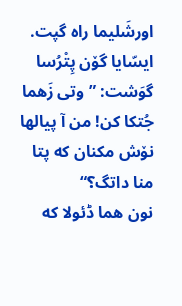اورشَلیما راه گپت.
ایسّایا گۆن پِتْرُسا گوَشت: ”وتی زَهما جُتکا کن! من آ پیالها نۆش مکنان که پتا منا داتگ؟“
نون هما ڈئولا که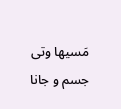مَسیها وتی جسم و جانا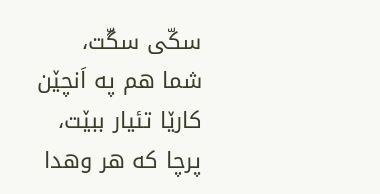سکّی سگّت، شما هم په اَنچێن کارێا تئیار ببێت، پرچا که هر وهدا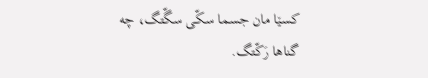کسێا مان جسما سکّی سگّتگ، چه گناها رَکّتگ.